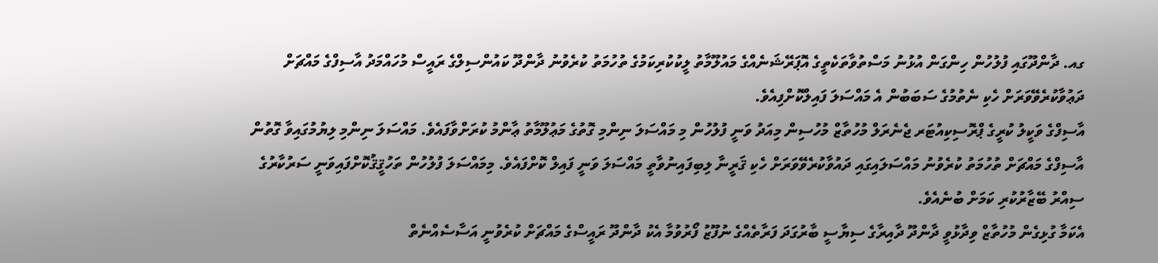ގއ. ދާންދޫގައި ފުލުހުން ހިންގަން އުޅުނު މަސްތުވާތަކެތީގެ އޮޕަރޭޝަނެއްގެ މައުލޫމާތު ލީކުކުރިކަމުގެ ތުހުމަތު ކުރެވުނު ދާންދޫ ކައުންސިލްގެ ރައީސް މުހައްމަދު އާސިފްގެ މައްޗަށް ދަޢުވާކުރެވޭވަރަށް ހެކި ނެތުމުގެ ސަބަބުން އެ މައްސަލަ ފައިލްކޮށްފިއެވެ.
އާސިފްގެ ވަކީލު ކުރީގެ ޕްރޮސިކިއުޓަރ ޖެނެރަލް މުހުތާޒް މުހުސިން މިއަދު ވަނީ ފުލުހުން މި މައްސަލަ ނިންމި ގޮތުގެ މަޢުލޫމާތު ޢާންމު ކުރަށްވާފައެވެ. މައްސަލަ ނިންމި ލިޔުމުގައިވާ ގޮތުން އާސިފްގެ މައްޗަށް ތުހުމަތު ކުރެވުނު މައްސަލައިގައި ދައުވާކުރެވޭވަރަށް ހެކި ޤަރީނާ ލިބިފައިނުވާތީ މައްސަލަ ވަނީ ފައިލް ކޮށްފައެވެ. މިމައްސަލަ ފުލުހުން ތަހުޤީޤުކޮށްފައިވަނީ ސަރުކާރުގެ ސިއްރު ބޭޒާރުކުރި ކަމަށް ބުނެއެވެ.
އެކަމާ ގުޅިގެން މުހުތާޒް ވިދާޅުވީ ދާންދޫ ދާއިރާގެ ސިޔާސީ ބާރުގަދަ ފަރާތެއްގެ ނުފޫޒު ފޯރުވުމާ އެކު ދާންދޫ ރައީސްގެ މައްޗަށް ކުރެވުނީ އަސާސެއްނެތް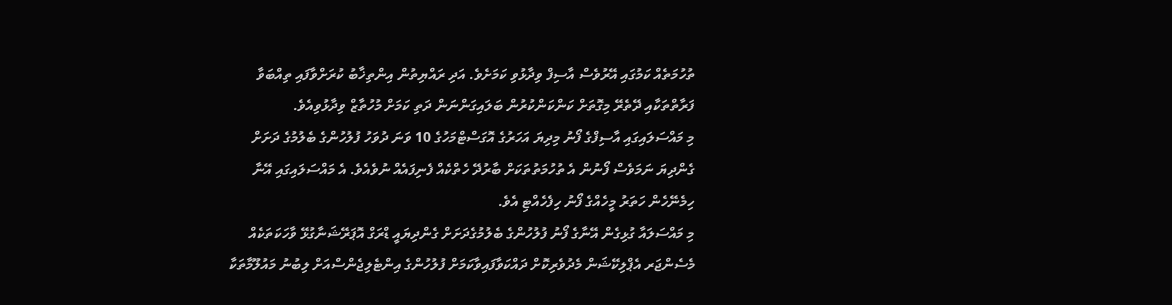ތުހުމަތެއް ކަމުގައި އޭރުވެސް އާސިފް ވިދާޅުވި ކަމަށެވެ. އަދި ރައްޔިތުން އިންތިޚާބު ކުރަށްވާފައި ތިއްބަވާ ފަރާތްތަކާއި ދޭތެރޭ މިގޮތަށް ކަންކަންކުރުން ބަލައިގަންނަން ދަތި ކަމަށް މުހުތާޒް ވިދާޅުވިއެވެ.
މި މައްސަލައިގައި އާސިފްގެ ފޯނު މިދިޔަ އަހަރުގެ އޮގަސްޓްމަހުގެ 10 ވަނަ ދުވަހު ފުލުހުންގެ ބެލުމުގެ ދަށަށް ގެންދިޔަ ނަމަވެސް ފޯނުން އެ ތުހުމަތުތަކަށް ބާރުދޭ ހެތްކެއް ފެނިފައެއް ނުވެއެވެ. އެ މައްސަލައިގައި އޭނާ ހިމެނޭހެން ހަތަރު މީހެއްގެ ފޯނު ހިފެހެއްޓި އެވެ.
މި މައްސަލައާ ގުޅިގެން އޭނާގެ ފޯނު ފުލުހުންގެ ބެލުމުގެދަށަށް ގެންދިޔައީ ޑްރަގް އޮޕަރޭޝަނާގުޅޭ ވާހަކަތަކެއް މެސެންޖަރ އެޕްލިކޭޝަން މެދުވެރިކޮށް ދައްކަވާފައިވާކަމަށް ފުލުހުންގެ އިންޓެލިޖެންސްއަށް ލިބުނު މައުލޫމާތަކާ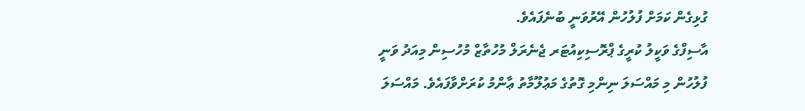ގުޅިގެން ކަމަށް ފުލުހުން އޭރުވަނީ ބުނެފައެވެ.
އާސިފްގެ ވަކީލު ކުރީގެ ޕްރޮސިކިއުޓަރ ޖެނެރަލް މުހުތާޒް މުހުސިން މިއަދު ވަނީ ފުލުހުން މި މައްސަލަ ނިންމި ގޮތުގެ މަޢުލޫމާތު ޢާންމު ކުރަށްވާފައެވެ. މައްސަލަ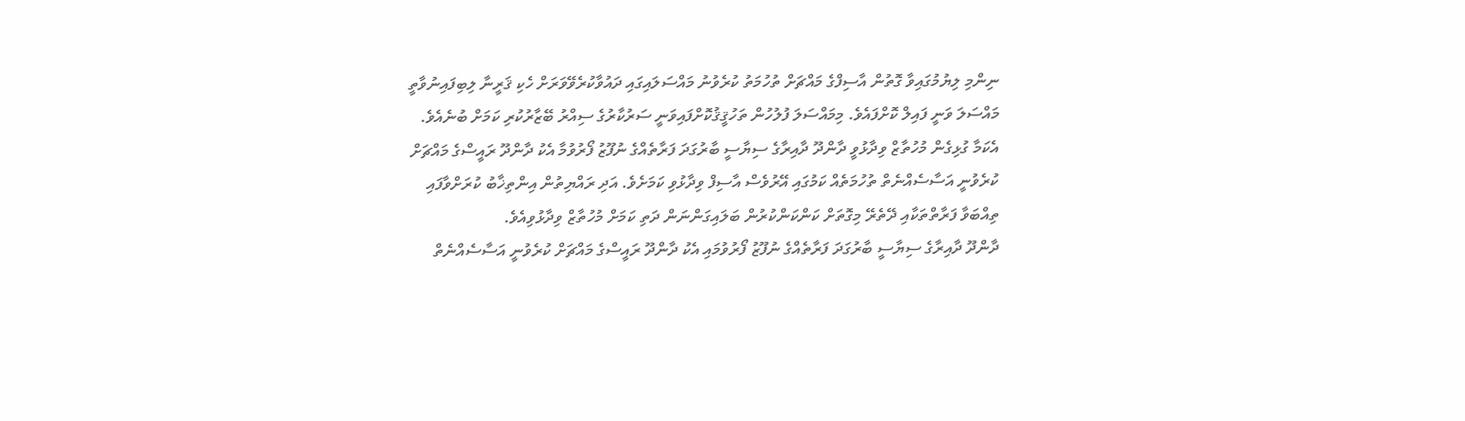ނިންމި ލިޔުމުގައިވާ ގޮތުން އާސިފްގެ މައްޗަށް ތުހުމަތު ކުރެވުނު މައްސަލައިގައި ދައުވާކުރެވޭވަރަށް ހެކި ޤަރީނާ ލިބިފައިނުވާތީ މައްސަލަ ވަނީ ފައިލް ކޮށްފައެވެ. މިމައްސަލަ ފުލުހުން ތަހުޤީޤުކޮށްފައިވަނީ ސަރުކާރުގެ ސިއްރު ބޭޒާރުކުރި ކަމަށް ބުނެއެވެ.
އެކަމާ ގުޅިގެން މުހުތާޒް ވިދާޅުވީ ދާންދޫ ދާއިރާގެ ސިޔާސީ ބާރުގަދަ ފަރާތެއްގެ ނުފޫޒު ފޯރުވުމާ އެކު ދާންދޫ ރައީސްގެ މައްޗަށް ކުރެވުނީ އަސާސެއްނެތް ތުހުމަތެއް ކަމުގައި އޭރުވެސް އާސިފް ވިދާޅުވި ކަމަށެވެ. އަދި ރައްޔިތުން އިންތިޚާބު ކުރަށްވާފައި ތިއްބަވާ ފަރާތްތަކާއި ދޭތެރޭ މިގޮތަށް ކަންކަންކުރުން ބަލައިގަންނަން ދަތި ކަމަށް މުހުތާޒް ވިދާޅުވިއެވެ.
ދާންދޫ ދާއިރާގެ ސިޔާސީ ބާރުގަދަ ފަރާތެއްގެ ނުފޫޒު ފޯރުވުމައި އެކު ދާންދޫ ރައީސްގެ މައްޗަށް ކުރެވުނީ އަސާސެއްނެތް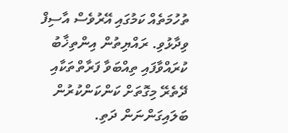ތުހުމަތެއް ކަމުގައި އޭރުވެސް އާސިފް ވިދާޅުވި. ރައްޔިތުން އިންތިޚާބު ކުރައްވާފައި ތިއްބަވާ ފަރާތްތަކާއި ދޭތެރޭ މިގޮތަށް ކަންކަންކުރުން ބަލައިގަންނަން ދަތި.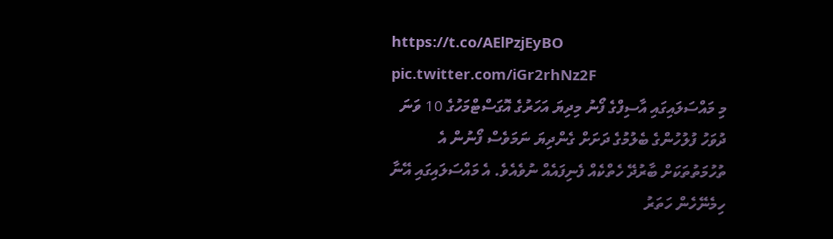https://t.co/AElPzjEyBO pic.twitter.com/iGr2rhNz2F
މި މައްސަލައިގައި އާސިފްގެ ފޯނު މިދިޔަ އަހަރުގެ އޮގަސްޓްމަހުގެ 10 ވަނަ ދުވަހު ފުލުހުންގެ ބެލުމުގެ ދަށަށް ގެންދިޔަ ނަމަވެސް ފޯނުން އެ ތުހުމަތުތަކަށް ބާރުދޭ ހެތްކެއް ފެނިފައެއް ނުވެއެވެ. އެ މައްސަލައިގައި އޭނާ ހިމެނޭހެން ހަތަރު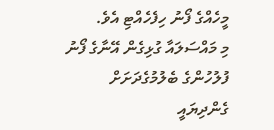މީހެއްގެ ފޯނު ހިފެހެއްޓި އެވެ.
މި މައްސަލައާ ގުޅިގެން އޭނާގެ ފޯނު ފުލުހުންގެ ބެލުމުގެދަށަށް ގެންދިޔައީ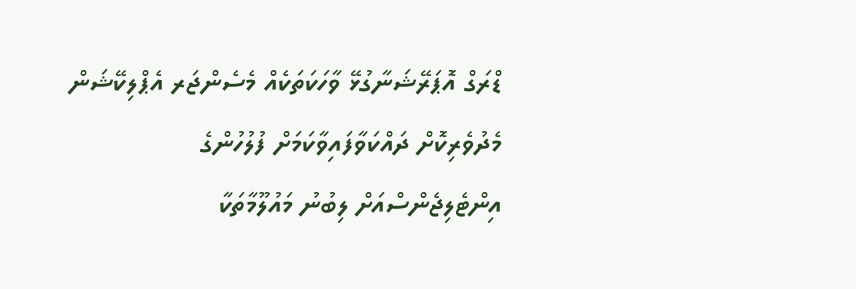ޑްރަގް އޮޕަރޭޝަނާގުޅޭ ވާހަކަތަކެއް މެސެންޖަރ އެޕްލިކޭޝަން މެދުވެރިކޮށް ދައްކަވާފައިވާކަމަށް ފުލުހުންގެ އިންޓެލިޖެންސްއަށް ލިބުނު މައުލޫމާތަކާ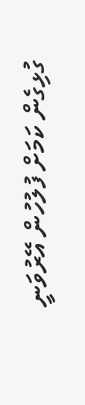ގުޅިގެން ކަމަށް ފުލުހުން އޭރުވަނީ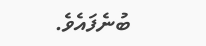ބުނެފައެވެ.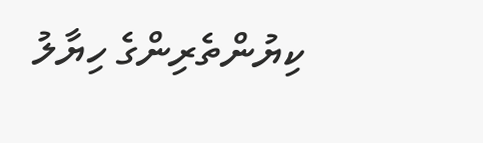ކިޔުންތެރިންގެ ހިޔާލު